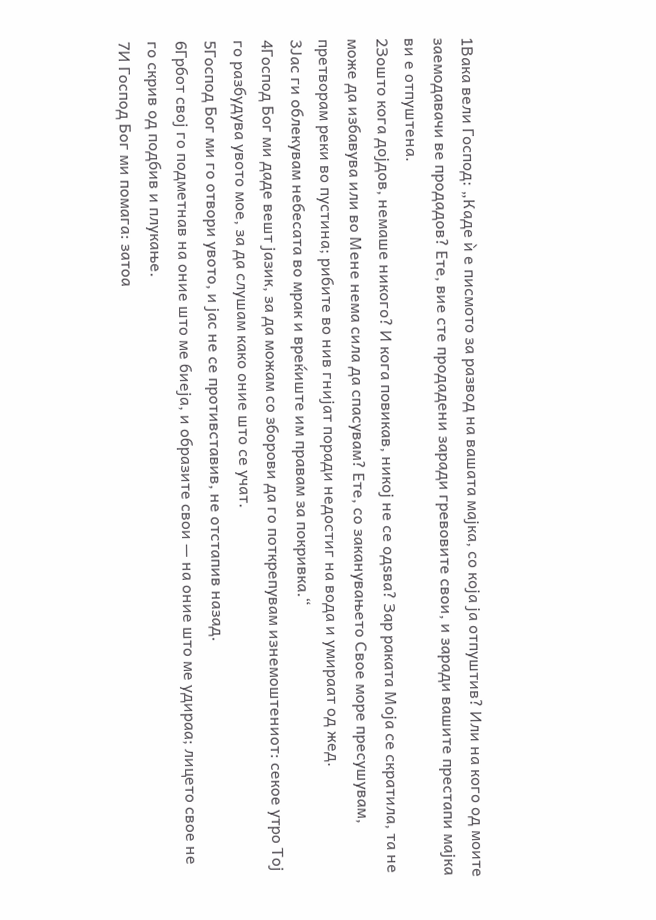1Вака вели Господ: „Каде ѝ е писмото за развод на вашата мајка, со која ја отпуштив? Или на кого од моите заемодавачи ве продадов? Ете, вие сте продадени заради гревовите свои, и заради вашите престапи мајка ви е отпуштена.
2Зошто кога дојдов, немаше никого? И кога повикав, никој не се одѕва? Зар раката Моја се скратила, та не може да избавува или во Мене нема сила да спасувам? Ете, со заканувањето Свое море пресушувам, претворам реки во пустина; рибите во нив гнијат поради недостиг на вода и умираат од жед.
3Јас ги облекувам небесата во мрак и вреќиште им правам за покривка.“
4Господ Бог ми даде вешт јазик, за да можам со зборови да го поткрепувам изнемоштениот: секое утро Тој го разбудува увото мое, за да слушам како оние што се учат.
5Господ Бог ми го отвори увото, и јас не се противставив, не отстапив назад.
6Грбот свој го подметнав на оние што ме биеја, и образите свои — на оние што ме удираа; лицето свое не го скрив од подбив и плукање.
7И Господ Бог ми помага: затоа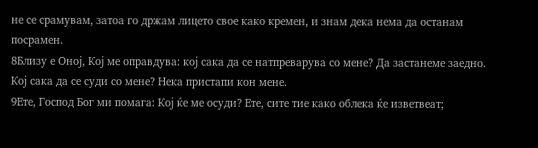не се срамувам, затоа го држам лицето свое како кремен, и знам дека нема да останам посрамен.
8Близу е Оној, Кој ме оправдува: кој сака да се натпреварува со мене? Да застанеме заедно. Кој сака да се суди со мене? Нека пристапи кон мене.
9Ете, Господ Бог ми помага: Кој ќе ме осуди? Ете, сите тие како облека ќе изветвеат;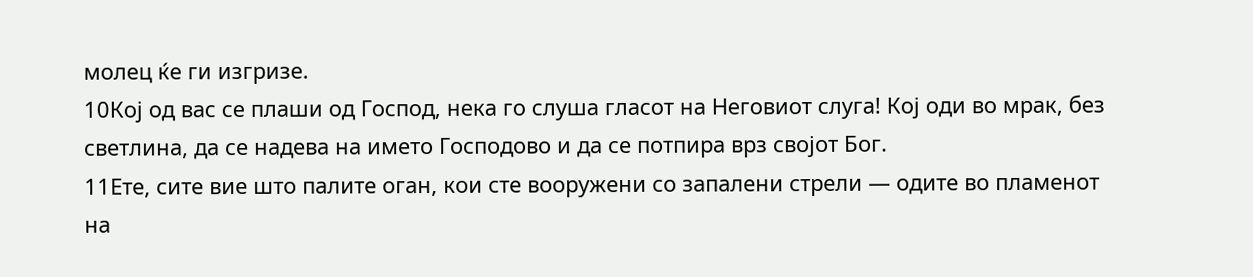молец ќе ги изгризе.
10Кој од вас се плаши од Господ, нека го слуша гласот на Неговиот слуга! Кој оди во мрак, без светлина, да се надева на името Господово и да се потпира врз својот Бог.
11Ете, сите вие што палите оган, кои сте вооружени со запалени стрели — одите во пламенот на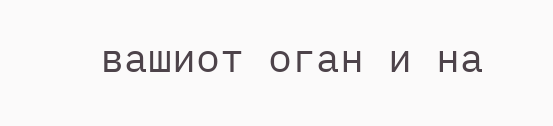вашиот оган и на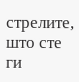стрелите, што сте ги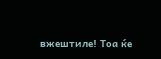вжештиле! Тоа ќе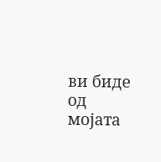ви биде од мојата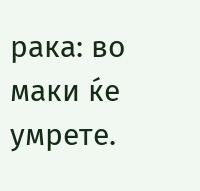рака: во маки ќе умрете.